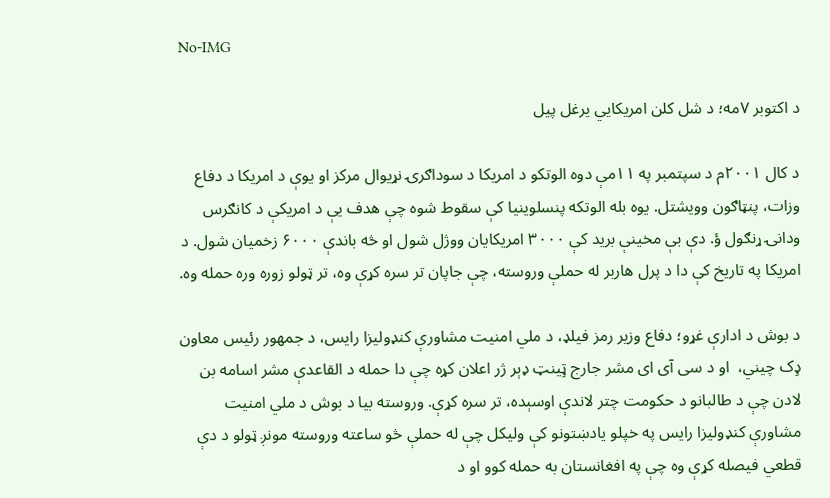No-IMG

د اکتوبر ۷مه؛ د شل کلن امریکايي یرغل پیل

د کال ۲۰۰۱م د سپتمبر په ۱۱مې دوه الوتکو د امریکا د سوداګرۍ نړیوال مرکز او یوې د امریکا د دفاع وزات، پنټاګون وویشتل. یوه بله الوتکه پنسلوینیا کې سقوط شوه چې هدف یې د امریکې د کانګرس ودانۍ ړنګول ؤ. دې بې مخینې برید کې ۳۰۰۰ امریکایان ووژل شول او څه باندې ۶۰۰۰ زخمیان شول. د امریکا په تاریخ کې دا د پرل هاربر له حملې وروسته، چې جاپان تر سره کړې وه، تر ټولو زوره وره حمله وه.

د بوش د ادارې غړو؛ دفاع وزیر‌ رمز فیلډ، د ملي امنیت مشاورې کنډولیزا رایس، د جمهور رئیس معاون ډِک چیني،  او د سی آی ای مشر جارج ټِینټ ډېر ژر اعلان کړه چې دا حمله د القاعدې مشر اسامه بن لادن چې د طالبانو د حکومت چتر لاندې اوسېده، تر سره کړې. وروسته بیا د بوش د ملي امنیت مشاورې کنډولیزا رایس په خپلو یادښتونو کې ولیکل چې له حملې څو ساعته وروسته مونږ ټولو د دې قطعي فیصله کړې وه چې په افغانستان به حمله کوو او د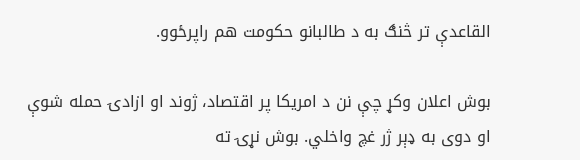القاعدې تر څنګ به د طالبانو حکومت هم راپرځوو.

بوش اعلان وکړ چې نن د امریکا پر اقتصاد، ژوند او ازادۍ حمله شوې او دوی به ډېر ژر غچ واخلي. بوش نړۍ ته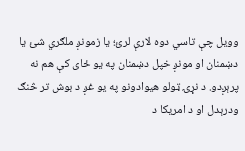وویل چې تاسي دوه لارې لرئ؛ یا زمونږ ملګري شئ یا دښمنان او مونږ خپل دښمنان په یو ځای کې هم نه پرېږدو. د نړۍ ټولو هیوادونو په یو غږ د بوش تر څنګ ودرېدل او د امریکا د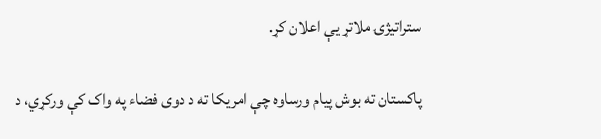ستراتیژۍ ملاتړ یې اعلان کړ.

پاکستان ته بوش پیام ورساوه چې امریکا ته د دوی فضاء په واک کې ورکړي، د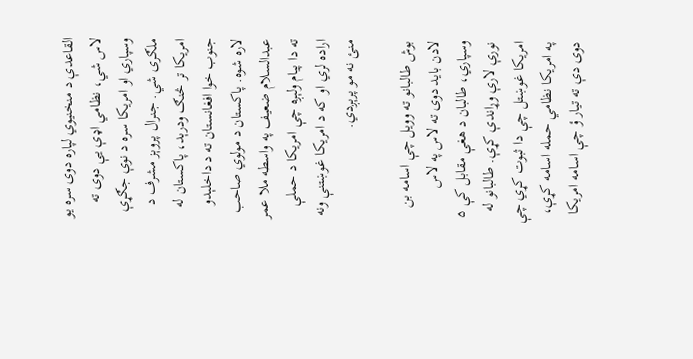القاعدې د منخنیوي لپاره دوی سره یو لاس شي، نظامي اډې یې دوی ته وسپاري او امریکا سره د نوې جګړې ملګری شي. جنرال پروېز مشرف د امریکا تر څنګ ودرېد، پاکستان له جنوب خوا افغانستان ته د داخلېدو لاره شوه. پاکستان د مولوي صاحب عبدالسلام ضعیف په واسطه ملا عمر ته دا پیام ولېږه چې امریکا د حملې اراده لري او که د امریکا غوښتنې ونه منئ نه مو پرېږدي.

بوش طالبانو ته وویل چې اسامه بن لادن باید دوی ته لاس په لاس وسپاري، طالبان د هغې مقابل کې ۵ نورې لارې وړاندې کړې. طالبانو له امریکا غوښتل چې دا ثبوت کړي‌ چې په امریکا نظامي حمله اسامه کړې، دوی دې ته تیار ؤ چې اسامه امریکا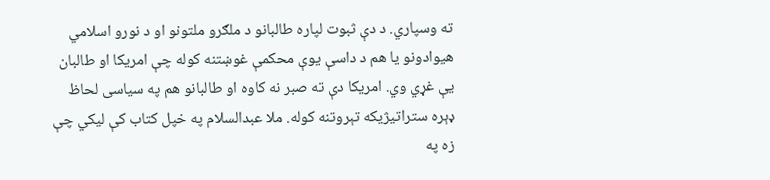ته وسپاري. د دې ثبوت لپاره طالبانو د ملګرو ملتونو او د نورو اسلامي هیوادونو یا هم د داسې یوې محکمې غوښتنه کوله چې امریکا او طالبان یې غړي‌ وي. امریکا دې ته صبر نه کاوه او طالبانو هم په سیاسی لحاظ ډېره ستراتیژیکه تېروتنه کوله. ملا عبدالسلام په خپل کتاب کې لیکي چې زه په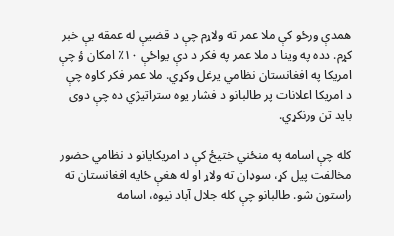همدې ورځو کې ملا عمر ته ولاړم چې د قضیې له عمقه یې خبر کړم. دده په وینا د ملا عمر په فکر د دې یواځې ۱۰٪ امکان ؤ چې امریکا په افغانستان نظامي یرغل وکړي. ملا عمر فکر کاوه چې د امریکا اعلانات پر طالبانو د فشار یوه ستراتیژي ده چې دوی باید تن ورنکړي.

کله چې اسامه په منځني ختیځ کې د امریکایانو د نظامي حضور مخالفت پیل کړ، سوډان ته ولاړ او له هغې ځایه افغانستان ته راستون شو. طالبانو چې کله جلال آباد نیوه، اسامه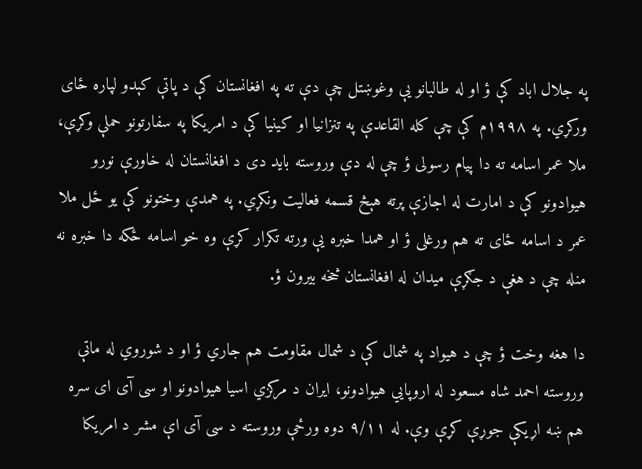په جلال اباد کې ؤ او له طالبانو یې وغوښتل چې دې ته په افغانستان کې د پاتې کېدو لپاره ځای ورکړي. په ۱۹۹۸م کې چې کله القاعدې په تنزانیا او کینیا کې د امریکا په سفارتونو حملې وکړې، ملا عمر اسامه ته دا پیام رسولی ؤ چې له دې وروسته باید دی د افغانستان له خاورې نورو هیوادونو کې د امارت له اجازې پرته هېڅ قسمه فعالیت ونکړي. په همدې وختونو کې یو ځل ملا عمر د اسامه ځای ته هم ورغلی ؤ او همدا خبره یې ورته تکرار کړې وه خو اسامه ځکه دا خبره نه منله چې د هغې د جګړې میدان له افغانستان څخه بیرون ؤ.

دا هغه وخت ؤ چې د هیواد په شمال کې د شمال مقاومت هم جاري ؤ او د شوروي له ماتې وروسته احمد شاه مسعود له اروپايي هیوادونو، ایران د مرکزي اسیا هیوادونو او سی آی ای سره هم ښه اړیکې جوړې کړې وې. له ۹/۱۱ دوه ورځې وروسته د سی آی اې مشر د امریکا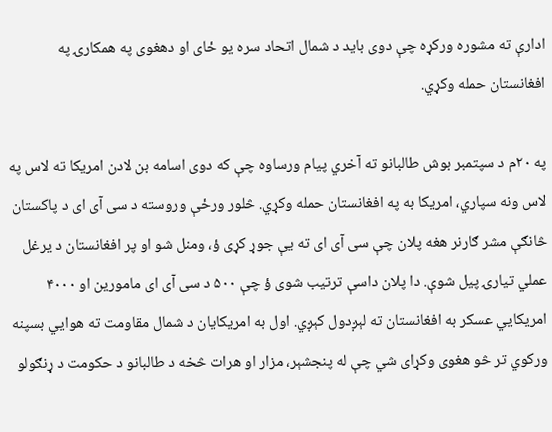ادارې ته مشوره ورکړه چې دوی باید د شمال اتحاد سره یو ځای او دهغوی په همکارۍ په افغانستان حمله وکړي.

په ۲۰م د سپتمبر بوش طالبانو ته آخري پیام ورساوه چې که دوی اسامه بن لادن امریکا ته لاس په لاس ونه سپاري، امریکا به په افغانستان حمله وکړي. څلور ورځې وروسته د سی آی ای د پاکستان څانګې مشر ګارنر هغه پلان چې سی آی ای ته یې جوړ کړی ؤ، ومنل شو او پر افغانستان د یرغل عملي تیارۍ پیل شوې. دا پلان داسې ترتیب شوی ؤ چې ۵۰۰ د سی آی ای مامورین او ۴۰۰۰ امریکايي عسکر به افغانستان ته لېږدول کېږي. اول به امریکایان د شمال مقاومت ته هوايي بسپنه ورکوي تر څو هغوی وکړای شي چې له پنجشېر، مزار او هرات څخه د طالبانو د حکومت د ړنګولو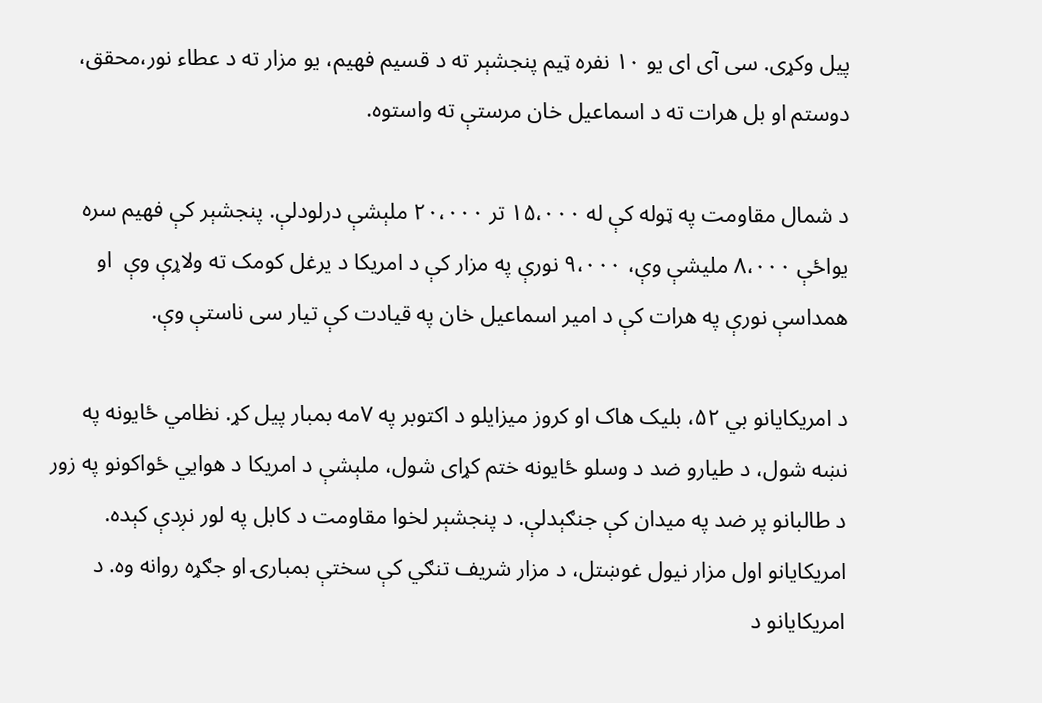پیل وکړی. سی آی ای یو ۱۰ نفره ټیم پنجشېر ته د قسیم فهیم، یو مزار ته د عطاء نور،‌محقق، دوستم او بل هرات ته د اسماعیل خان مرستې ته واستوه.

د شمال مقاومت په ټوله کې له ۱۵،۰۰۰ تر ۲۰،۰۰۰ ملېشې درلودلې. پنجشېر کې فهیم سره یواځې ۸،۰۰۰ ملیشې وې، ۹،۰۰۰ نورې په مزار کې د امریکا د یرغل کومک ته ولاړې وې  او همداسې نورې په هرات کې د امیر اسماعیل خان په قیادت کې تیار سی ناستې وې.

د امریکایانو بي ۵۲،‌ بلیک هاک او کروز میزایلو د اکتوبر په ۷مه بمبار پیل کړ. نظامي ځایونه په نښه شول‌، د طیارو ضد د وسلو ځایونه ختم کړای شول،‌ ملېشې د امریکا د هوايي ځواکونو په زور د طالبانو پر ضد په میدان کې جنګېدلې. د پنجشېر لخوا مقاومت د کابل په لور نږدې کېده. امریکایانو اول مزار نیول غوښتل، د مزار شریف تنګي کې سختې بمبارۍ او جګړه روانه وه. د امریکایانو د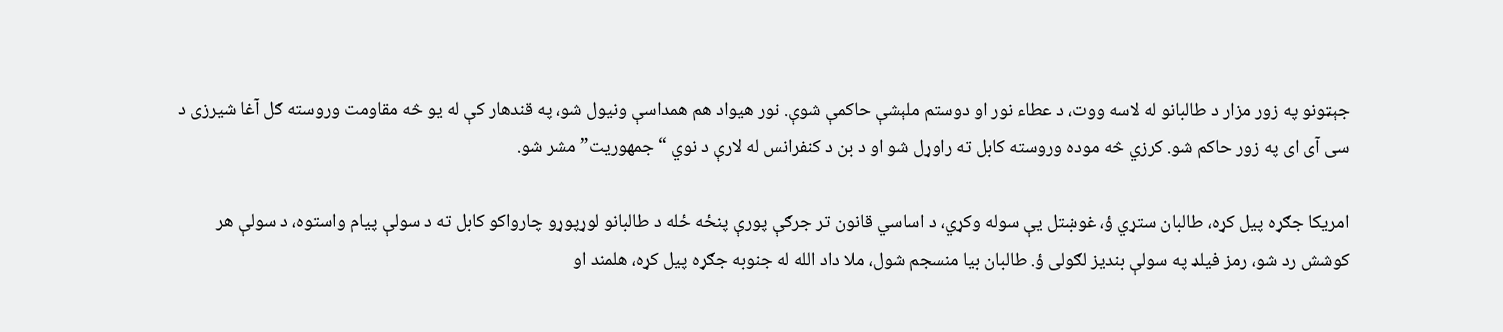جېټونو په زور مزار د طالبانو له لاسه ووت، د عطاء نور او دوستم ملېشې حاکمې شوې. نور هیواد هم همداسې ونیول شو، په قندهار کې له یو څه مقاومت وروسته ګل آغا شیرزی د سی آی ای په زور حاکم شو. کرزي څه موده وروسته کابل ته راوړل شو او د بن د کنفرانس له لارې د نوي “جمهوریت” مشر شو.

امریکا جګړه پیل کړه، طالبان ستړي ؤ، غوښتل یې سوله وکړي، د اساسي قانون تر جرګې پورې پنځه ځله د طالبانو لوړپوړو چارواکو کابل ته د سولې پیام واستوه، د سولې هر کوشش رد شو،‌ رمز فیلډ په سولې بندیز لګولی ؤ. طالبان بیا منسجم شول، ملا داد الله له جنوبه جګړه پیل کړه، هلمند او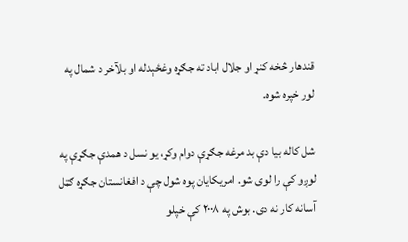قندهار څخه کنړ او جلال اباد ته جګړه وغځېدله او بلآخر د شمال په لور خپره شوه.

شل کاله بیا دې بد مرغه جګړې دوام وکړ‌، یو نسل د همدې جګړې په لوږو کې را لوی شو. امریکایان پوه شول چې د افغانستان جګړه ګټل آسانه کار نه دی. بوش په ۲۰۰۸ کې خپلو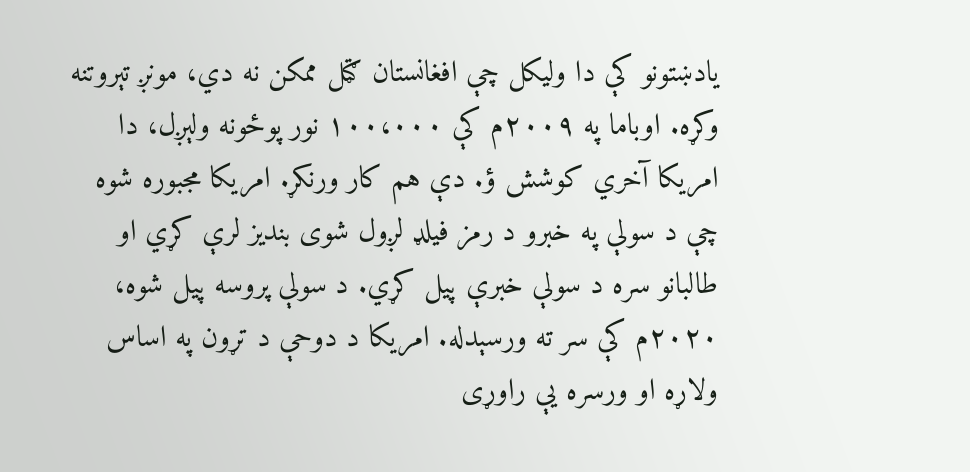یادښتونو کې دا ولیکل چې افغانستان ګټل ممکن نه دي، مونږ تېروتنه وکړه. اوباما په ۲۰۰۹م کې ۱۰۰،۰۰۰ نور پوځونه ولېږل، دا امریکا آخري کوشش ؤ. دې هم کار ورنکړ. امریکا مجبوره شوه چې د سولې په خبرو د رمز فیلډ لږول شوی بندیز لرې کړي او طالبانو سره د سولې خبرې پیل کړي. د سولې پروسه پیل شوه، ۲۰۲۰م کې سر ته ورسېدله. امریکا د دوحې د تړون په اساس ولاړه او ورسره یې راوړی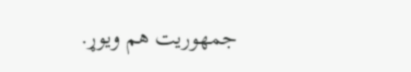جمهوریت هم ویوړ.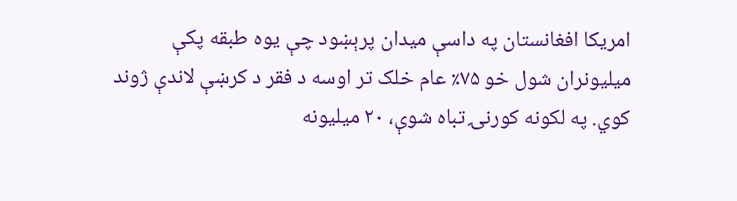امریکا افغانستان په داسې میدان پرېښود چې یوه طبقه پکې میلیونران شول خو ۷۵٪ عام خلک تر اوسه د فقر د کرښې لاندې ژوند کوي. په لکونه کورنۍ تباه شوې،‌ ۲۰ میلیونه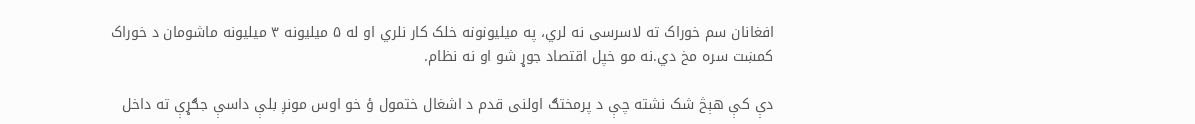افغانان سم خوراک ته لاسرسی نه لري، په میلیونونه خلک کار نلري او له ۵ میلیونه ۳ میلیونه ماشومان د خوراک کمښت سره مخ دي.نه مو خپل اقتصاد جوړ شو او نه نظام.

دې کې هېڅ شک نشته چې د پرمختګ اولنی قدم د اشغال ختمول ؤ خو اوس مونږ بلې داسې جګړې ته داخل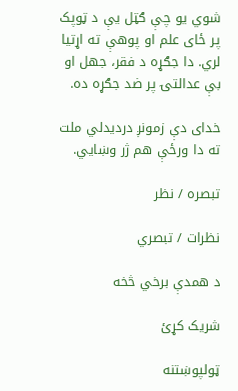شوي‌ یو چې ګټل یې د ټوپک پر ځای علم او پوهې ته اړتیا لري. دا جګړه د فقر، جهل او بې عدالتۍ پر ضد جګړه ده.

خدای دې زمونږ دردیدلي ملت ته دا ورځې هم ژر وښايي.

تبصره / نظر

نظرات / تبصري

د همدې برخي څخه

شریک کړئ

ټولپوښتنه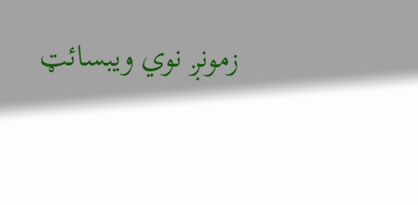زمونږ نوي ویبسائټ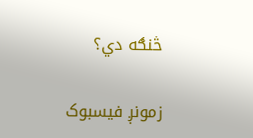څنګه دي؟

زمونږ فيسبوک